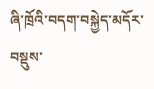ཞི་ཁྲོའི་བདག་བསྐྱེད་མདོར་བསྡུས་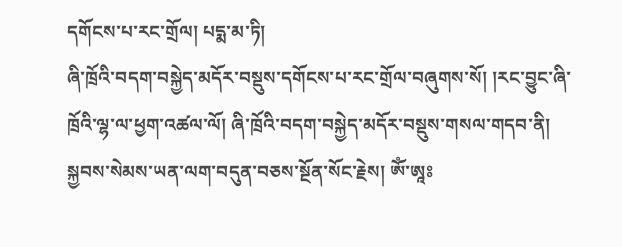དགོངས་པ་རང་གྲོལ། པདྨ་མ་ཏི།
ཞི་ཁྲོའི་བདག་བསྐྱེད་མདོར་བསྡུས་དགོངས་པ་རང་གྲོལ་བཞུགས་སོ། །རང་བྱུང་ཞི་ཁྲོའི་ལྷ་ལ་ཕྱག་འཚལ་ལོ། ཞི་ཁྲོའི་བདག་བསྐྱེད་མདོར་བསྡུས་གསལ་གདབ་ནི། སྐྱབས་སེམས་ཡན་ལག་བདུན་བཅས་སྔོན་སོང་རྗེས། ཨོཾ་ཨཱཿ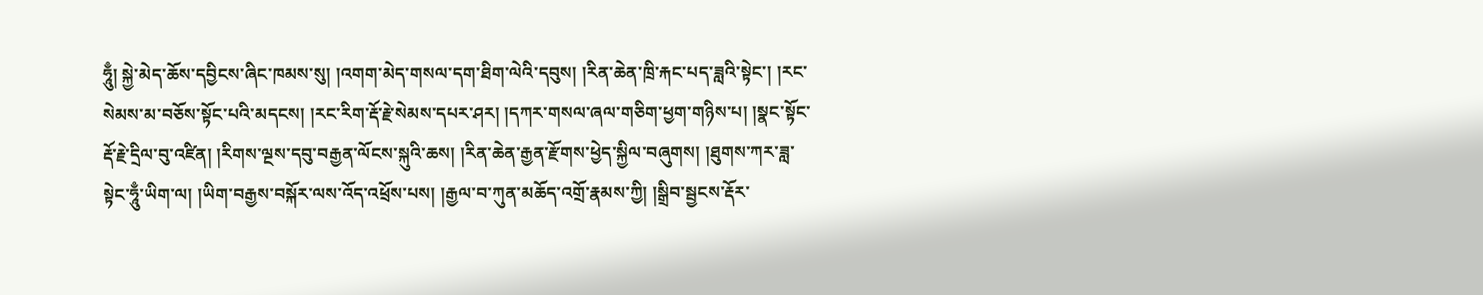ཧཱུྃ། སྐྱེ་མེད་ཆོས་དབྱིངས་ཞིང་ཁམས་སུ། །འགག་མེད་གསལ་དག་ཐིག་ལེའི་དབུས། །རིན་ཆེན་ཁྲི་རྐང་པད་ཟླའི་སྟེང་། །རང་སེམས་མ་བཅོས་སྟོང་པའི་མདངས། །རང་རིག་རྡོ་རྗེ་སེམས་དཔར་ཤར། །དཀར་གསལ་ཞལ་གཅིག་ཕྱག་གཉིས་པ། །སྣང་སྟོང་རྡོ་རྗེ་དྲིལ་བུ་འཛིན། །རིགས་ལྔས་དབུ་བརྒྱན་ལོངས་སྐུའི་ཆས། །རིན་ཆེན་རྒྱན་རྫོགས་ཕྱེད་སྐྱིལ་བཞུགས། །ཐུགས་ཀར་ཟླ་སྟེང་ཧཱུྃ་ཡིག་ལ། །ཡིག་བརྒྱས་བསྐོར་ལས་འོད་འཕྲོས་པས། །རྒྱལ་བ་ཀུན་མཆོད་འགྲོ་རྣམས་ཀྱི། །སྒྲིབ་སྦྱངས་རྡོར་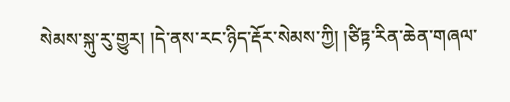སེམས་སྐུ་རུ་གྱུར། །དེ་ནས་རང་ཉིད་རྡོར་སེམས་ཀྱི། །ཙིཏྟ་རིན་ཆེན་གཞལ་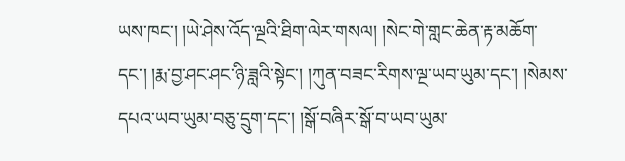ཡས་ཁང་། །ཡེ་ཤེས་འོད་ལྔའི་ཐིག་ལེར་གསལ། །སེང་གེ་གླང་ཆེན་རྟ་མཆོག་དང་། །རྨ་བྱ་ཤང་ཤང་ཉི་ཟླའི་སྟེང་། །ཀུན་བཟང་རིགས་ལྔ་ཡབ་ཡུམ་དང་། །སེམས་དཔའ་ཡབ་ཡུམ་བཅུ་དྲུག་དང་། །སྒོ་བཞིར་སྒོ་བ་ཡབ་ཡུམ་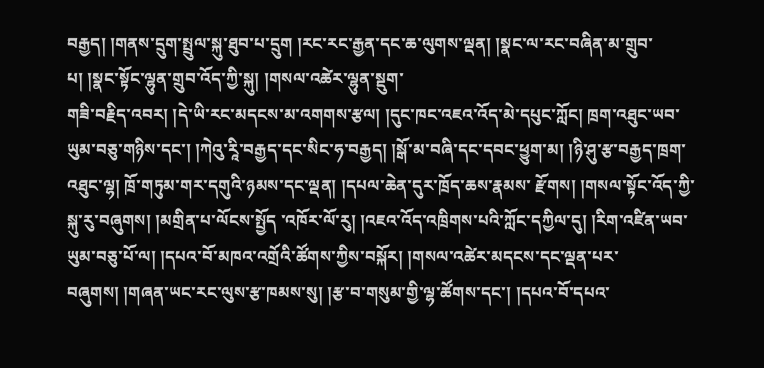བརྒྱད། །གནས་དྲུག་སྤྲུལ་སྐུ་ཐུབ་པ་དྲུག །རང་རང་རྒྱན་དང་ཆ་ལུགས་ལྡན། །སྣང་ལ་རང་བཞིན་མ་གྲུབ་པ། །སྣང་སྟོང་ལྷུན་གྲུབ་འོད་ཀྱི་སྐུ། །གསལ་འཚེར་ལྷུན་སྡུག་
གཟི་བརྗིད་འབར། །དེ་ཡི་རང་མདངས་མ་འགགས་རྩལ། །དུང་ཁང་འཇའ་འོད་མེ་དཔུང་ཀློང། ཁྲག་འཐུང་ཡབ་ཡུམ་བཅུ་གཉིས་དང་། །ཀེའུ་རཱི་བརྒྱད་དང་སིང་ཧ་བརྒྱད། །སྒོ་མ་བཞི་དང་དབང་ཕྱུག་མ། །ཉི་ཤུ་རྩ་བརྒྱད་ཁྲག་འཐུང་ལྷ། ཁྲོ་གཏུམ་གར་དགུའི་ཉམས་དང་ལྡན། །དཔལ་ཆེན་དུར་ཁྲོད་ཆས་རྣམས་ རྫོགས། །གསལ་སྟོང་འོད་ཀྱི་སྐུ་རུ་བཞུགས། །མགྲིན་པ་ལོངས་སྤྱོད ་འཁོར་ལོ་རུ། །འཇའ་འོད་འཁྲིགས་པའི་ཀློང་དཀྱིལ་དུ། །རིག་འཛིན་ཡབ་ཡུམ་བཅུ་པོ་ལ། །དཔའ་བོ་མཁའ་འགྲོའི་ཚོགས་ཀྱིས་བསྐོར། །གསལ་འཚེར་མདངས་དང་ལྡན་པར་བཞུགས། །གཞན་ཡང་རང་ལུས་རྩ་ཁམས་སུ། །རྩ་བ་གསུམ་གྱི་ལྷ་ཚོགས་དང་། །དཔའ་བོ་དཔའ་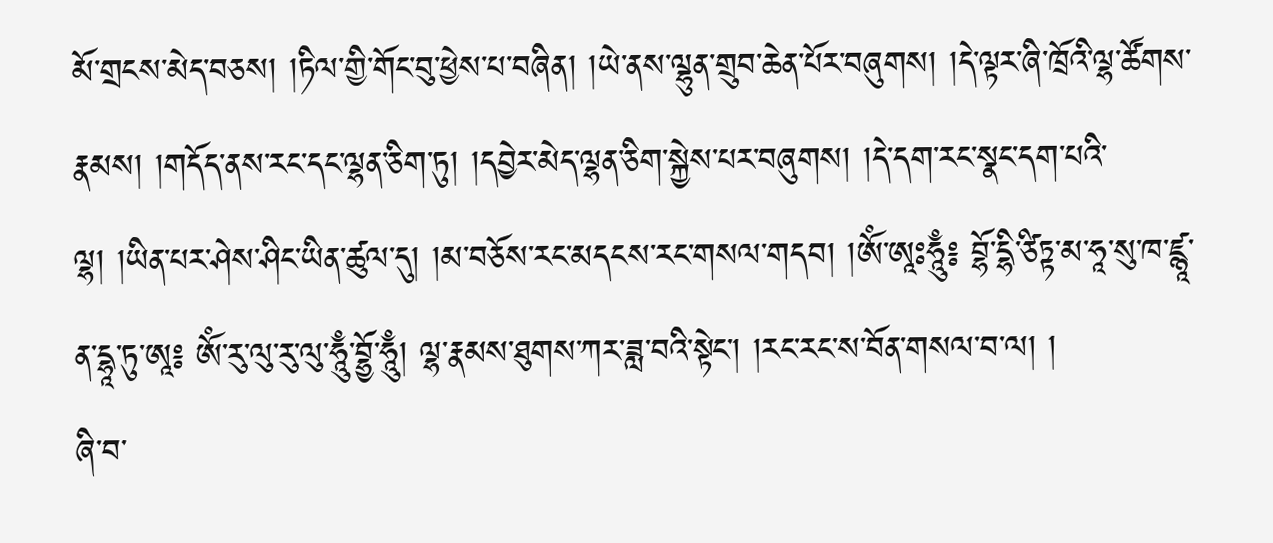མོ་གྲངས་མེད་བཅས། །ཏིལ་གྱི་གོང་བུ་ཕྱེས་པ་བཞིན། །ཡེ་ནས་ལྷུན་གྲུབ་ཆེན་པོར་བཞུགས། །དེ་ལྟར་ཞི་ཁྲོའི་ལྷ་ཚོགས་རྣམས། །གདོད་ནས་རང་དང་ལྷན་ཅིག་ཏུ། །དབྱེར་མེད་ལྷན་ཅིག་སྐྱེས་པར་བཞུགས། །དེ་དག་རང་སྣང་དག་པའི་ལྷ། །ཡིན་པར་ཤེས་ཤིང་ཡིན་ཚུལ་དུ། །མ་བཅོས་རང་མདངས་རང་གསལ་གདབ། །ཨོཾ་ཨཱཿཧཱུྃ༔ བྷོ་དྷི་ཙིཏྟ་མ་ཧཱ་སུ་ཁ་ཛྙཱ་ན་དྷཱ་ཏུ་ཨཱ༔ ཨོཾ་རུ་ལུ་རུ་ལུ་ཧཱུྃ་བྷྱོ་ཧཱུྃ། ལྷ་རྣམས་ཐུགས་ཀར་ཟླ་བའི་སྟེང་། །རང་རང་ས་བོན་གསལ་བ་ལ། །
ཞི་བ་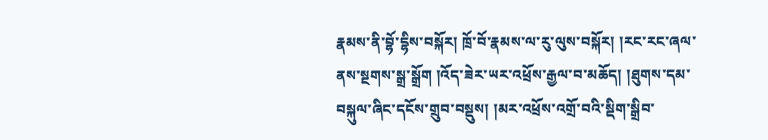རྣམས་ནི་བྷོ་དྷིས་བསྐོར། ཁྲོ་བོ་རྣམས་ལ་རུ་ལུས་བསྐོར། །རང་རང་ཞལ་ནས་སྔགས་སྒྲ་སྒྲོག །འོད་ཟེར་ཡར་འཕྲོས་རྒྱལ་བ་མཆོད། །ཐུགས་དམ་བསྐུལ་ཞིང་དངོས་གྲུབ་བསྡུས། །མར་འཕྲོས་འགྲོ་བའི་སྡིག་སྒྲིབ་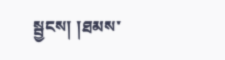སྦྱངས། །ཐམས་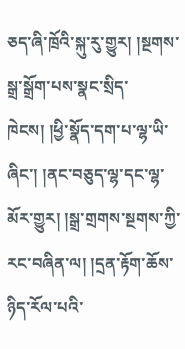ཅད་ཞི་ཁྲོའི་སྐུ་རུ་གྱུར། །སྔགས་སྒྲ་སྒྲོག་པས་སྣང་སྲིད་ཁེངས། །ཕྱི་སྣོད་དག་པ་ལྷ་ཡི་ཞིང་། །ནང་བཅུད་ལྷ་དང་ལྷ་མོར་གྱུར། །སྒྲ་གྲགས་སྔགས་ཀྱི་རང་བཞིན་ལ། །དྲན་རྟོག་ཆོས་ཉིད་རོལ་པའི་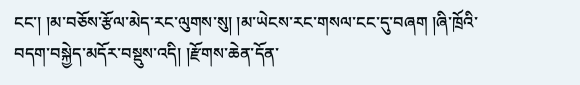ངང་། །མ་བཅོས་རྩོལ་མེད་རང་ལུགས་སུ། །མ་ཡེངས་རང་གསལ་ངང་དུ་བཞག །ཞི་ཁྲོའི་བདག་བསྐྱེད་མདོར་བསྡུས་འདི། །རྫོགས་ཆེན་དོན་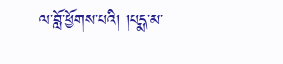ལ་བློ་ཕྱོགས་པའི། །པདྨ་མ་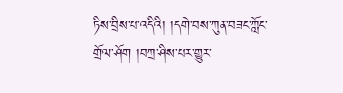ཏིས་བྲིས་པ་འདིའི། །དགེ་བས་ཀུན་བཟང་ཀློང་གྲོལ་ཤོག །བཀྲ་ཤིས་པར་གྱུར་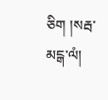ཅིག །སརྦ་མངྒ་ལཾ།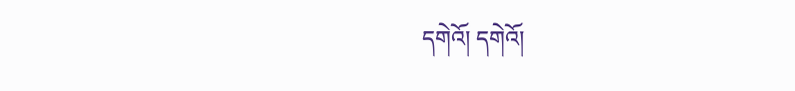དགེའོ། དགེའོ།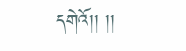དགེའོ།། །།